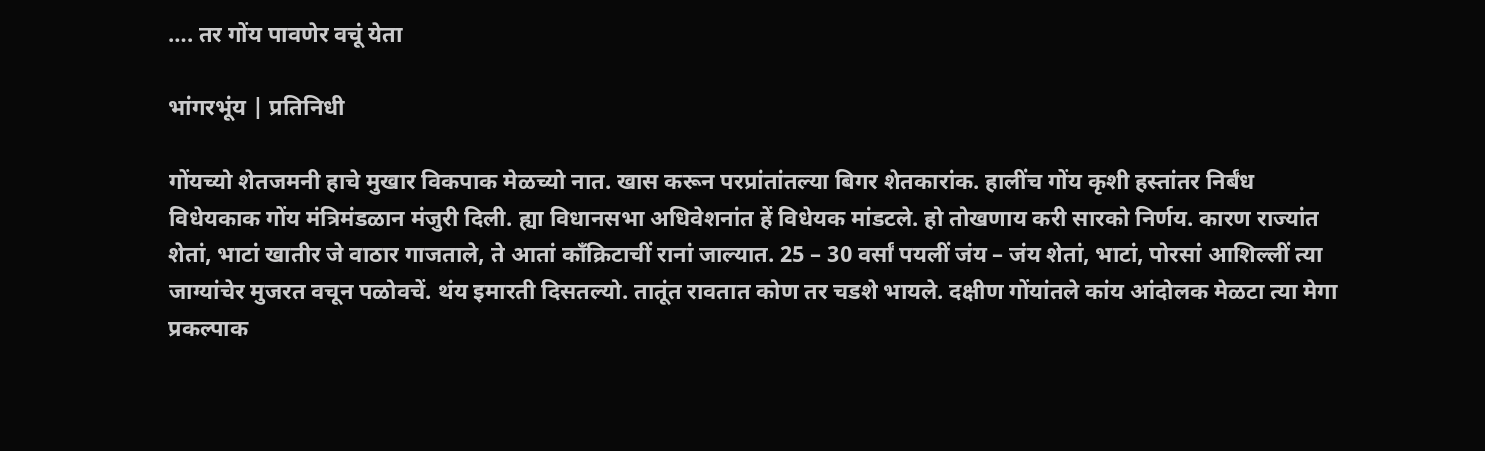…. तर गोंय पावणेर वचूं येता

भांगरभूंय | प्रतिनिधी

गोंयच्यो शेतजमनी हाचे मुखार विकपाक मेळच्यो नात. खास करून परप्रांतांतल्या बिगर शेतकारांक. हालींच गोंय कृशी हस्तांतर निर्बंध विधेयकाक गोंय मंत्रिमंडळान मंजुरी दिली. ह्या विधानसभा अधिवेशनांत हें विधेयक मांडटले. हो तोखणाय करी सारको निर्णय. कारण राज्यांत शेतां, भाटां खातीर जे वाठार गाजताले, ते आतां काँक्रिटाचीं रानां जाल्यात. 25 – 30 वर्सां पयलीं जंय – जंय शेतां, भाटां, पोरसां आशिल्लीं त्या जाग्यांचेर मुजरत वचून पळोवचें. थंय इमारती दिसतल्यो. तातूंत रावतात कोण तर चडशे भायले. दक्षीण गोंयांतले कांय आंदोलक मेळटा त्या मेगा प्रकल्पाक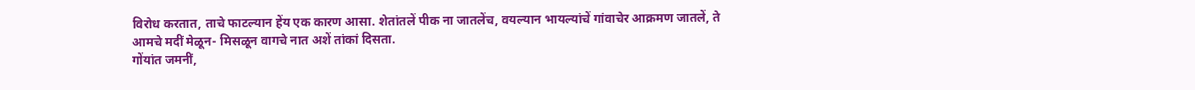विरोध करतात, ताचे फाटल्यान हेंय एक कारण आसा. शेतांतलें पीक ना जातलेंच, वयल्यान भायल्यांचें गांवाचेर आक्रमण जातलें, ते आमचे मदीं मेळून- मिसळून वागचे नात अशें तांकां दिसता.
गोंयांत जमनीं,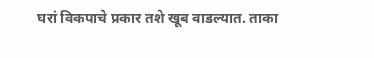घरां विकपाचे प्रकार तशे खूब वाडल्यात. ताका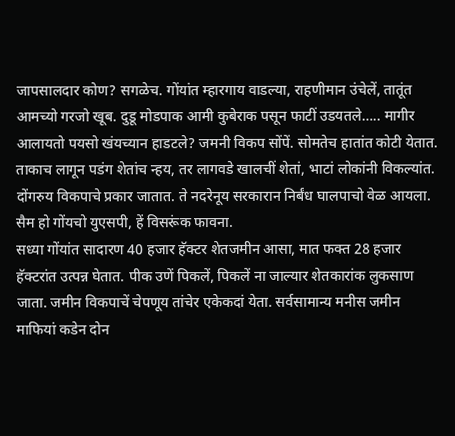जापसालदार कोण? सगळेच. गोंयांत म्हारगाय वाडल्या, राहणीमान उंचेलें, तातूंत आमच्यो गरजो खूब. दुडू मोडपाक आमी कुबेराक पसून फाटीं उडयतले….. मागीर आलायतो पयसो खंयच्यान हाडटले? जमनी विकप सोंपें. सोमतेच हातांत कोटी येतात. ताकाच लागून पडंग शेतांच न्हय, तर लागवडे खालचीं शेतां, भाटां लोकांनी विकल्यांत. दोंगरुय विकपाचे प्रकार जातात. ते नदरेनूय सरकारान निर्बंध घालपाचो वेळ आयला. सैम हो गोंयचो युएसपी, हें विसरूंक फावना.
सध्या गोंयांत सादारण 40 हजार हॅक्टर शेतजमीन आसा, मात फक्त 28 हजार हॅक्टरांत उत्पन्न घेतात. पीक उणें पिकलें, पिकलें ना जाल्यार शेतकारांक लुकसाण जाता. जमीन विकपाचें चेपणूय तांचेर एकेकदां येता. सर्वसामान्य मनीस जमीन माफियां कडेन दोन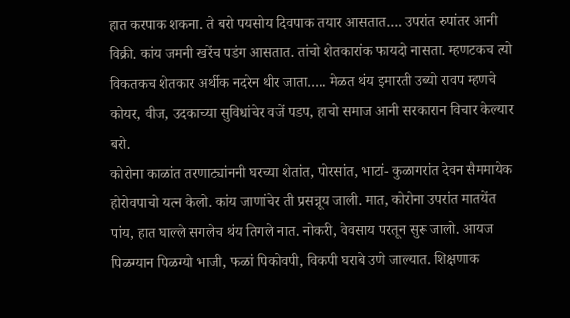हात करपाक शकना. ते बरो पयसोय दिवपाक तयार आसतात…. उपरांत रुपांतर आनी विक्री. कांय जमनी खरेंच पडंग आसतात. तांचो शेतकारांक फायदो नासता. म्हणटकच त्यो विकतकच शेतकार अर्थीक नदरेन थीर जाता….. मेळत थंय इमारती उब्यो रावप म्हणचे कोयर, वीज, उदकाच्या सुविधांचेर वजें पडप, हाचो समाज आनी सरकारान विचार केल्यार बरो.
कोरोना काळांत तरणाट्यांननी घरच्या शेतांत, पोरसांत, भाटां- कुळागरांत देवन सैममायेक होरोवपाचो यत्न केलो. कांय जाणांचेर ती प्रसन्नूय जाली. मात, कोरोना उपरांत मातयेंत पांय, हात घाल्ले सगलेच थंय तिगले नात. नोकरी, वेवसाय परतून सुरू जालो. आयज पिळग्यान पिळग्यो भाजी, फळां पिकोवपी, विकपी घराबे उणे जाल्यात. शिक्षणाक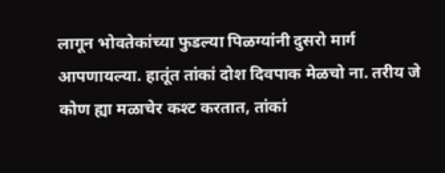लागून भोवतेकांच्या फुडल्या पिळग्यांनी दुसरो मार्ग आपणायल्या. हातूंत तांकां दोश दिवपाक मेळचो ना. तरीय जे कोण ह्या मळाचेर कश्ट करतात, तांकां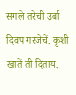सगले तरेची उर्बा दिवप गरजेचें. कृशी खातें ती दिताय.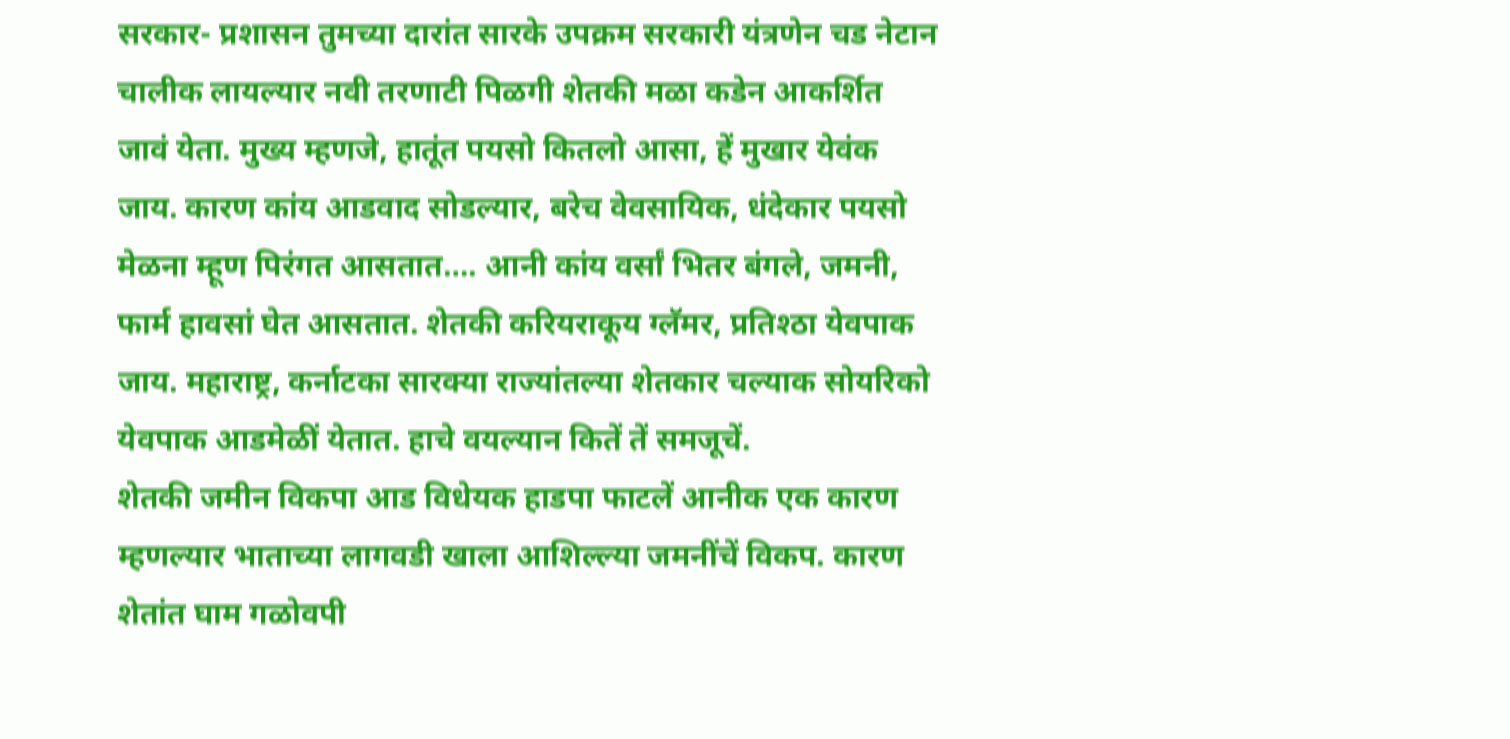सरकार- प्रशासन तुमच्या दारांत सारके उपक्रम सरकारी यंत्रणेन चड नेटान चालीक लायल्यार नवी तरणाटी पिळगी शेतकी मळा कडेन आकर्शित जावं येता. मुख्य म्हणजे, हातूंत पयसो कितलो आसा, हें मुखार येवंक जाय. कारण कांय आडवाद सोडल्यार, बरेच वेवसायिक, धंदेकार पयसो मेळना म्हूण पिरंगत आसतात…. आनी कांय वर्सां भितर बंगले, जमनी, फार्म हावसां घेत आसतात. शेतकी करियराकूय ग्लॅमर, प्रतिश्ठा येवपाक जाय. महाराष्ट्र, कर्नाटका सारक्या राज्यांतल्या शेतकार चल्याक सोयरिको येवपाक आडमेळीं येतात. हाचे वयल्यान कितें तें समजूचें.
शेतकी जमीन विकपा आड विधेयक हाडपा फाटलें आनीक एक कारण म्हणल्यार भाताच्या लागवडी खाला आशिल्ल्या जमनींचें विकप. कारण शेतांत घाम गळोवपी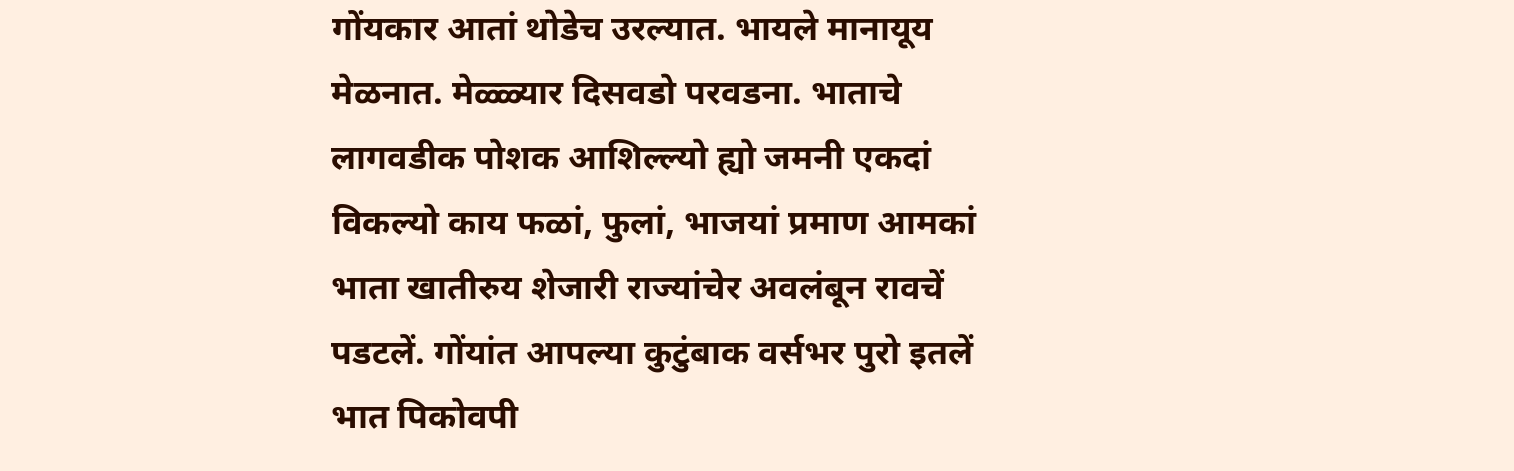गोंयकार आतां थोडेच उरल्यात. भायले मानायूय मेळनात. मेळ्ळ्यार दिसवडो परवडना. भाताचे लागवडीक पोशक आशिल्ल्यो ह्यो जमनी एकदां विकल्यो काय फळां, फुलां, भाजयां प्रमाण आमकां भाता खातीरुय शेजारी राज्यांचेर अवलंबून रावचें पडटलें. गोंयांत आपल्या कुटुंबाक वर्सभर पुरो इतलें भात पिकोवपी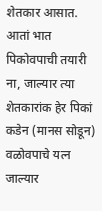शेतकार आसात. आतां भात पिकोवपाची तयारी ना, जाल्यार त्या शेतकारांक हेर पिकां कडेन (मानस सोडून) वळोवपाचे यत्न जाल्यार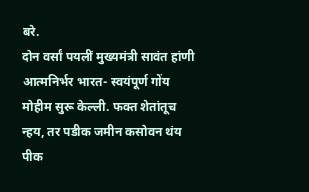बरे.
दोन वर्सां पयलीं मुख्यमंत्री सावंत हांणी आत्मनिर्भर भारत- स्वयंपूर्ण गोंय मोहीम सुरू केल्ली. फक्त शेतांतूच न्हय, तर पडीक जमीन कसोवन थंय पीक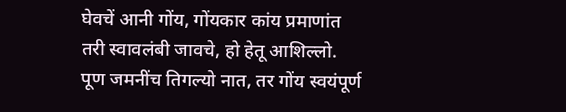घेवचें आनी गोंय, गोंयकार कांय प्रमाणांत तरी स्वावलंबी जावचे, हो हेतू आशिल्लो. पूण जमनींच तिगल्यो नात, तर गोंय स्वयंपूर्ण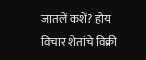जातलें कशें? होय विचार शेतांचे विक्री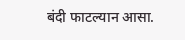बंदी फाटल्यान आसा.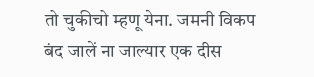तो चुकीचो म्हणू येना. जमनी विकप बंद जालें ना जाल्यार एक दीस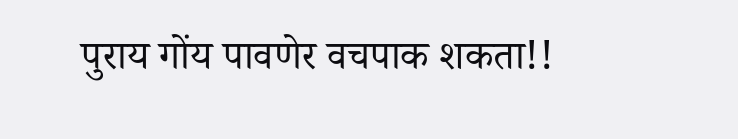पुराय गोंय पावणेर वचपाक शकता!!